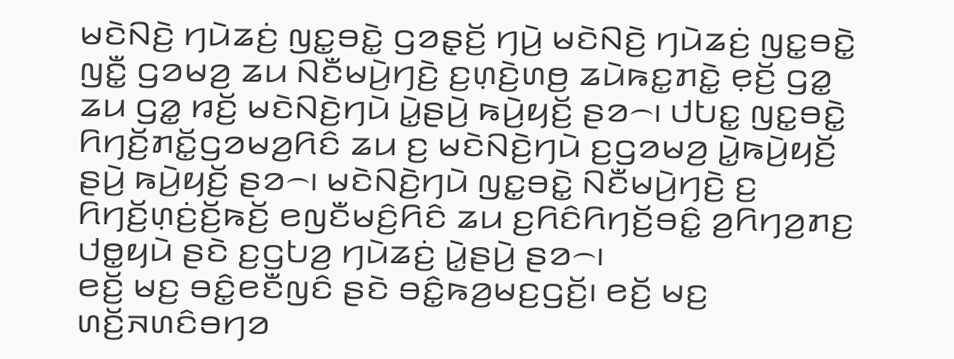ꤗꤢꤧꤡꤢꤧ꤬ ꤚꤣꤧꤘꤢꤦ꤬ ꤜꤢ꤭ꤋꤢꤧ꤭ ꤞꤤꤔ꤫ꤢꤩ꤬ ꤚꤣꤧ꤬ ꤗꤢꤧꤡꤢꤧ꤬ ꤚꤣꤧꤘꤢꤦ꤬ ꤜꤢ꤭ꤋꤢꤧ꤭ ꤜꤢꤪ꤭ ꤞꤤꤗꤤ꤬ ꤘꤣ ꤡꤢꤪꤗꤣꤧ꤬ꤚꤢꤧ꤬ ꤢ꤬ꤛ꤫ꤢꤧ꤬ꤛꤥ꤬ ꤘꤣꤧꤒꤢ꤭ꤊꤢꤧ꤭ ꤕ꤫ꤢꤩ꤬ ꤞꤤ꤭ ꤘꤣ ꤞꤤ꤭ ꤙꤢꤩ꤬ ꤗꤢꤧꤡꤢꤧ꤬ꤚꤣꤧ ꤣꤧ꤭ꤔꤣꤧ꤬ ꤒꤣꤧ꤬ꤟꤢꤩ꤬ ꤔꤤ꤮꤯ ꤓꤝꤢ꤭ ꤜꤢ꤭ꤋꤢꤧ꤭ ꤖꤚꤢꤩ꤬ꤊꤢꤩ꤭ꤞꤤꤗꤤ꤬ꤖꤢꤨ ꤘꤣ ꤢ꤬ ꤗꤢꤧꤡꤢꤧ꤬ꤚꤣꤧ ꤢ꤬ꤞꤤꤗꤤ꤬ ꤣꤧ꤭ꤒꤣꤧ꤬ꤟꤢꤩ꤬ ꤔꤣꤧ꤬ ꤒꤣꤧ꤬ꤟꤢꤩ꤬ ꤔꤤ꤮꤯ ꤗꤢꤧꤡꤢꤧ꤬ꤚꤣꤧ ꤜꤢ꤭ꤋꤢꤧ꤭ ꤡꤢꤪꤗꤣꤧ꤬ꤚꤢꤧ꤬ ꤢ꤬ ꤖꤚꤢꤩ꤬ꤛ꤫ꤢꤦ꤬ꤢꤩ꤬ꤒꤢꤩ꤬ ꤕꤜꤢꤪꤗꤢꤨ꤬ꤖꤢꤨ ꤘꤣ ꤢ꤬ꤖꤢꤨꤖꤚꤢꤩ꤬ꤋꤢꤨ꤭ ꤤ꤬ꤖꤚꤤ꤬ꤊꤢ꤬ ꤓꤥ꤭ꤟꤣꤧ ꤔꤢꤧ ꤢ꤬ꤞꤝꤤ꤬ ꤚꤣꤧꤘꤢꤦ꤬ ꤣꤧ꤭ꤔꤣꤧ꤬ ꤔꤤ꤮꤯
ꤕꤢꤩ꤬ ꤗꤢ꤬ ꤋꤢꤨ꤭ꤕꤢꤪꤜꤢꤨ ꤔꤢꤧ ꤋꤢꤨ꤭ꤒꤤ꤬ꤗꤢ꤬ꤞꤢꤩ꤬꤯ ꤕꤢꤩ꤬ ꤗꤢ꤬ ꤛꤢꤩ꤬ꤏꤛꤢꤨꤋꤚꤤ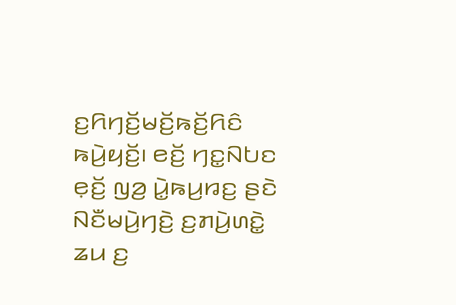ꤢ꤬ꤖꤚꤢꤩ꤬ꤗꤢꤩ꤬ꤒꤢꤩ꤬ꤖꤢꤨ ꤒꤣꤧ꤬ꤟꤢꤩ꤬꤯ ꤕꤢꤩ꤬ ꤚꤢ꤭ꤡꤝꤢ ꤕ꤫ꤢꤩ꤬ ꤜꤤ꤬ ꤣꤧ꤭ꤒꤣ꤬ꤙꤢ꤬ ꤔꤢꤧ ꤡꤢꤪꤗꤣꤧ꤬ꤚꤢꤧ꤬ ꤢ꤬ꤊꤣꤧ꤬ꤛꤢꤧ꤭ ꤘꤣ ꤢ꤬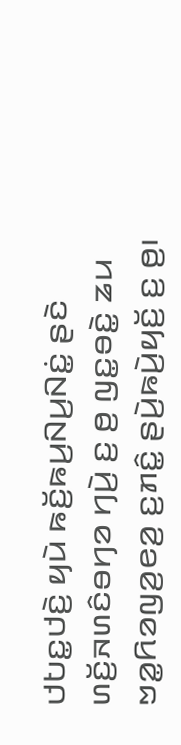ꤓꤝꤢ꤭ꤓꤢꤧ꤬ ꤟꤣꤧ ꤒꤢꤩ꤬ꤒꤣ꤬ꤡꤣ꤬ꤡꤢꤦ꤭ ꤔꤢꤧ ꤛꤢꤩ꤬ꤏꤛꤢꤨꤋꤚꤤ ꤚꤣꤧ꤬ ꤢ꤬ ꤥ꤬ ꤜꤢ꤭ꤋꤢꤧ꤭ ꤘꤣ ꤠꤤ꤭ꤖꤤꤜꤤ꤬ꤕꤤ꤬ ꤢ꤬ꤊꤢꤨ꤭ ꤔꤣꤧ꤬ꤒꤣꤧ꤬ꤟꤢꤩ꤬ ꤢ꤬ ꤥ꤬꤯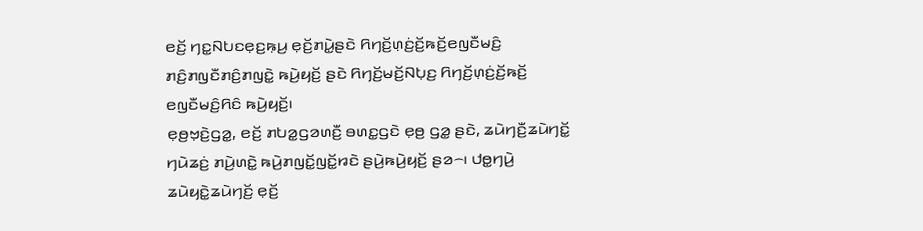ꤕꤢꤩ꤬ ꤚꤢ꤭ꤡꤝꤢꤕ꤫ꤢ꤬ꤒ꤫ꤣ꤬ ꤕ꤫ꤢꤩ꤬ꤊꤣꤧ꤭ꤔꤢꤧ ꤖꤚꤢꤩ꤬ꤛ꤫ꤢꤦ꤬ꤢꤩ꤬ꤒꤢꤩ꤬ꤕꤜꤢꤪꤗꤢꤨ꤬ ꤊꤢꤨ꤬ꤊꤜꤢꤪꤊꤢꤨ꤬ꤊꤜꤢꤧ꤭ ꤒꤣꤧ꤬ꤟꤢꤩ꤬ ꤔꤢꤧ ꤖꤚꤢꤩ꤬ꤗꤢꤩ꤬ꤡꤝ꤫ꤢ꤬ ꤖꤚꤢꤩ꤬ꤛ꤫ꤢꤦ꤬ꤢꤩ꤬ꤒꤢꤩ꤬ ꤕꤜꤢꤪꤗꤢꤨ꤬ꤖꤢꤨ ꤒꤣꤧ꤬ꤟꤢꤩ꤬꤯
ꤕ꤫ꤥ꤬ꤠ꤫ꤢꤧ꤬ꤞꤤ꤭, ꤕꤢꤩ꤬ ꤊꤝꤤ꤭ꤞꤤꤛꤢꤪ꤬ ꤋꤛꤢ꤭ꤞꤢꤧ ꤕ꤫ꤥ꤬ ꤞꤤ꤭ ꤔꤢꤧ, ꤘꤣꤧꤚꤢꤪ꤬ꤘꤣꤧꤚꤢꤩ꤭ ꤚꤣꤧꤘꤢꤦ꤬ ꤊꤣꤧ꤬ꤛꤢꤧ꤭ ꤒꤣꤧ꤬ꤊꤜꤢꤩ꤭ꤜꤢꤩ꤭ꤙꤢꤧ ꤔꤣꤧ꤬ꤒꤣꤧ꤬ꤟꤢꤩ꤬ ꤔꤤ꤮꤯ ꤓꤥ꤭ꤚꤣꤧ꤬ ꤘꤣꤧꤟꤢꤧ꤭ꤘꤣꤧꤚꤢꤩ꤬ ꤕ꤫ꤢꤩ꤬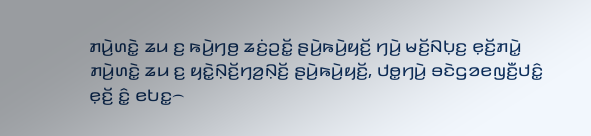ꤊꤣꤧ꤬ꤛꤢꤧ꤭ ꤘꤣ ꤢ꤬ ꤒꤣꤧ꤬ꤚꤥ꤬ ꤘꤢꤦ꤬ꤑꤢꤩ꤭ ꤔꤣꤧ꤬ꤒꤣꤧ꤬ꤟꤢꤩ꤬ ꤚꤣꤧ꤬ ꤗꤢꤩ꤬ꤡꤝ꤫ꤢ꤬ ꤕ꤫ꤢꤩ꤬ꤊꤣꤧ꤭ ꤊꤣꤧ꤬ꤛꤢꤧ꤭ ꤘꤣ ꤢ꤬ ꤟꤢꤧ꤭ꤡ꤫ꤢꤩ꤬ꤚꤤ꤬ꤡ꤫ꤢꤩ꤬ ꤔꤣꤧ꤬ꤒꤣꤧ꤬ꤟꤢꤩ꤬, ꤓꤥ꤭ꤚꤣꤧ꤬ ꤋꤢꤧꤞꤤꤕꤜꤢꤪ꤬ꤓꤢꤨ꤭ ꤕ꤫ꤢꤩ꤬ ꤢꤨ꤭ ꤕꤝꤢ꤭꤮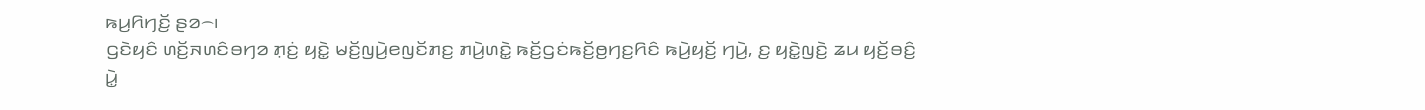ꤒꤣ꤬ꤖꤚꤢꤩ꤬ ꤔꤤ꤮꤯
ꤞꤢꤧꤟꤢꤨ ꤛꤢꤩ꤬ꤏꤛꤢꤨꤋꤚꤤ ꤊ꤫ꤢꤦ꤬ ꤟꤢꤧ꤭ ꤗꤢꤩ꤬ꤜꤣꤧ꤬ꤕꤜꤢꤩꤊꤢ꤬ ꤊꤣꤧ꤬ꤛꤢꤧ꤭ ꤒꤢꤩ꤬ꤞꤢꤦꤒꤢꤩ꤬ꤥ꤬ꤚꤢ꤬ꤖꤢꤨ ꤒꤣꤧ꤬ꤟꤢꤩ꤬ ꤚꤣꤧ꤬, ꤢ꤬ ꤟꤢꤧ꤭ꤜꤢꤧ꤬ ꤘꤣ ꤟꤢꤩ꤬ꤋꤢꤨ꤬ ꤣꤧ꤭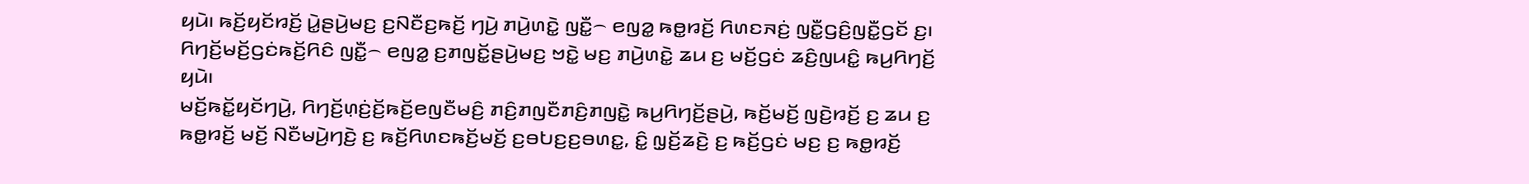ꤟꤣꤧ꤯ ꤒꤢꤩ꤬ꤟꤢꤩꤙꤢꤩ꤬ ꤣꤧ꤭ꤔꤣꤧ꤬ꤗꤢ꤬ ꤢ꤬ꤡꤢꤪꤢ꤬ꤒꤢꤩ꤬ ꤚꤣꤧ꤬ ꤊꤣꤧ꤬ꤛꤢꤧ꤭ ꤜꤢꤪ꤭꤮ ꤕꤜꤤ꤭ ꤒꤥ꤭ꤙꤢꤩ꤬ ꤖꤛꤢꤏꤢꤦ꤬ ꤜꤢꤪ꤭ꤞꤢꤨ꤬ꤜꤢꤪ꤭ꤞꤢꤩ ꤢ꤬꤯ ꤖꤚꤢꤩ꤬ꤗꤢꤩ꤬ꤞꤢꤦꤒꤢꤩ꤬ꤖꤢꤨ ꤜꤢꤪ꤭꤮ ꤕꤜꤤ꤭ ꤢ꤬ꤊꤜꤢꤩ꤭ꤔꤣꤧ꤬ꤗꤢ꤬ ꤠꤢꤧ꤭ ꤗꤢ꤬ ꤊꤣꤧ꤬ꤛꤢꤧ꤭ ꤘꤣ ꤢ꤬ ꤗꤢꤩ꤬ꤞꤢꤦ ꤘꤢꤨ꤬ꤜꤣꤢꤨ꤭ ꤒꤣ꤬ꤖꤚꤢꤩ꤬ ꤟꤣꤧ꤯
ꤗꤢꤩ꤬ꤒꤢꤩ꤭ꤟꤢꤩꤚꤣꤧ꤬, ꤖꤚꤢꤩ꤬ꤛ꤫ꤢꤦ꤬ꤢꤩ꤬ꤒꤢꤩ꤬ꤕꤜꤢꤪꤗꤢꤨ꤬ ꤊꤢꤨ꤬ꤊꤜꤢꤪꤊꤢꤨ꤬ꤊꤜꤢꤧ꤭ ꤒꤣ꤬ꤖꤚꤢꤩ꤬ꤔꤣꤧ꤬, ꤒꤢꤩ꤬ꤗꤢꤩ꤬ ꤜꤢꤧ꤬ꤙꤢꤩ꤬ ꤢ꤬ ꤘꤣ ꤢ꤬ ꤒꤥ꤭ꤙꤢꤩ꤬ ꤗꤢꤩ꤬ ꤡꤢꤪꤗꤣꤧ꤬ꤚꤢꤧ꤬ ꤢ꤬ ꤒꤢꤩ꤬ꤖꤛꤢꤒꤢꤩ꤬ꤗꤢꤩ꤬ ꤢ꤬ꤋꤝꤢ꤬ꤢ꤬ꤋꤛꤢ꤭, ꤢꤨ꤭ ꤜ꤫ꤢꤩ꤬ꤘꤢꤧ꤬ ꤢ꤬ ꤒꤢꤩ꤬ꤞꤢꤦ ꤗꤢ꤬ ꤢ꤬ ꤒꤥ꤭ꤙꤢꤩ꤬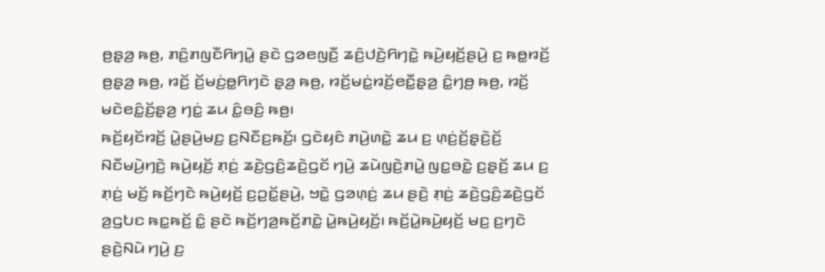ꤥ꤬ꤔ꤫ꤤ꤬ ꤒꤥ꤬, ꤊꤢꤨ꤬ꤊꤜꤢꤪꤖꤚꤣꤧ꤭ ꤔꤢꤧ ꤞꤤꤕꤜꤢꤪ꤬ ꤘꤢꤨ꤬ꤓꤢꤧ꤬ꤖꤚꤢꤧ꤭ ꤒꤣꤧ꤬ꤟꤢꤩ꤬ꤔꤣꤧ꤬ ꤢ꤬ ꤒꤥ꤭ꤙꤢꤩ꤬ ꤥ꤬ꤔ꤫ꤤ꤬ ꤒꤥ꤬, ꤙꤢꤩ꤬ ꤢꤩ꤬ꤗꤢꤦ꤬ꤥ꤭ꤖꤚꤢꤧ ꤔ꤫ꤤ꤬ ꤒꤥ꤬, ꤙꤢꤩ꤬ꤗꤢꤦ꤭ꤙꤢꤩ꤬ꤕꤢꤪ꤭ꤔ꤫ꤤ꤬ ꤢꤨ꤭ꤚꤥ꤬ ꤒꤥ꤬, ꤙꤢꤩ꤬ ꤗꤢꤧꤕꤢꤨ꤭ꤢꤩ꤬ꤔ꤫ꤤ꤬ ꤚꤢꤦ꤭ ꤘꤣ ꤢꤨ꤭ꤋꤢꤨ꤬ ꤒꤥ꤬꤯
ꤒꤢꤩ꤬ꤟꤢꤩꤙꤢꤩ꤬ ꤣꤧ꤭ꤔꤣꤧ꤬ꤗꤢ꤬ ꤢ꤬ꤡꤢꤪꤢ꤬ꤒꤢꤩ꤬꤯ ꤞꤢꤧꤟꤢꤨ ꤊꤣꤧ꤬ꤛꤢꤧ꤭ ꤘꤣ ꤢ꤬ ꤛ꤫ꤢꤦ꤬ꤢꤩ꤬ꤔ꤫ꤢꤧ꤬ꤢꤩ꤬ ꤡꤢꤪꤗꤣꤧ꤬ꤚꤢꤧ꤬ ꤒꤣꤧ꤬ꤟꤢꤩ꤬ ꤊ꤫ꤢꤦ꤬ ꤘꤢꤧ꤬ꤞꤢꤨ꤬ꤘꤢꤧ꤬ꤞꤢꤩ ꤚꤣꤧ꤬ ꤘꤣꤧꤜꤢꤧ꤬ꤊꤣꤧ꤭ ꤜꤢ꤭ꤋꤢꤧ꤭ ꤢ꤬ꤔ꤫ꤢꤩ꤬ ꤘꤣ ꤢ꤬ ꤊ꤫ꤢꤦ꤬ ꤗꤢꤩ꤬ ꤒꤢꤩ꤬ꤚꤢꤧ ꤒꤣꤧ꤬ꤟꤢꤩ꤬ ꤢ꤬ꤑꤢꤩ꤭ꤔꤣꤧ꤬, ꤠꤢꤧ꤭ ꤞꤤꤛ꤫ꤢꤦ꤬ ꤘꤣ ꤔꤢꤧ꤬ ꤊ꤫ꤢꤦ꤬ ꤘꤢꤧ꤬ꤞꤢꤨ꤬ꤘꤢꤧ꤬ꤞꤢꤩ ꤤ꤬ꤞꤝꤢ ꤒꤢ꤭ꤒꤢꤩ꤬ ꤢꤨ꤭ ꤔꤢꤧ ꤒꤢꤩ꤬ꤚꤤ꤬ꤒꤢꤩ꤬ꤊꤢꤧ꤭ ꤣꤧ꤭ꤒꤣꤧ꤬ꤟꤢꤩ꤬꤯ ꤒꤢꤩ꤬ꤣꤧ꤭ꤒꤣꤧ꤬ꤟꤢꤩ꤬ ꤗꤢ꤬ ꤢ꤬ꤚꤢꤧ ꤔꤢꤧ꤬ꤡꤣꤧ ꤚꤣꤧ꤬ ꤢ꤬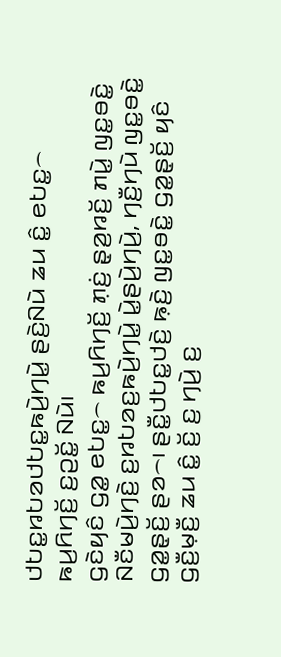ꤓꤝꤢ꤭ꤙꤝꤤꤓꤝꤢ꤭ꤒꤣꤧ꤬ꤚꤣꤧ꤭ ꤔꤢꤧ꤬ꤡꤣꤧ ꤘꤣ ꤢꤨ꤭ ꤕꤝꤢ꤭꤮ ꤒꤣ꤬ꤖꤚꤢꤩ꤬ ꤢ꤬ꤑꤢꤩ꤭ ꤡꤣꤧ꤯
ꤞꤢꤧꤟꤢꤨ ꤞꤤ꤭ ꤕꤝꤢ꤭꤮ ꤒꤣ꤬ꤖꤚꤢꤩ꤬ ꤊ꤫ꤢꤦ꤬ ꤔ꤫ꤤ꤬ꤙꤢꤩ꤬ ꤊꤣꤧ꤭ ꤜꤢ꤭ꤋꤢꤧ꤭ ꤡꤢꤪꤗꤣꤧ꤬ꤚꤢꤧ꤬ ꤢ꤬ꤙꤝꤤꤢ꤬ꤒꤣꤧ꤬ꤚꤣꤧ꤭ ꤣꤧ꤭ꤔꤣꤧ꤬ꤚꤣꤧ꤬, ꤚꤢꤪ꤬ꤚꤣꤧ ꤜꤢ꤭ꤋꤢꤧ꤭ ꤞꤤ꤭ꤔ꤫ꤢꤩ꤬ ꤔꤤ꤮꤯ ꤔꤢꤪ꤭ꤓꤝꤢ꤭ꤓꤢꤧ꤬ ꤒ꤫ꤢꤧ꤬ ꤜꤢ꤭ꤋꤢꤧ꤭ ꤞꤤ꤭ꤔ꤫ꤢꤩ꤬ ꤟꤢꤨ ꤞꤢꤪ꤬ꤗ꤫ꤢꤪ꤬ ꤘꤣ ꤢꤨ꤭ ꤢꤩ꤬ ꤢ꤬ ꤚꤣꤧ꤬ ꤢ꤬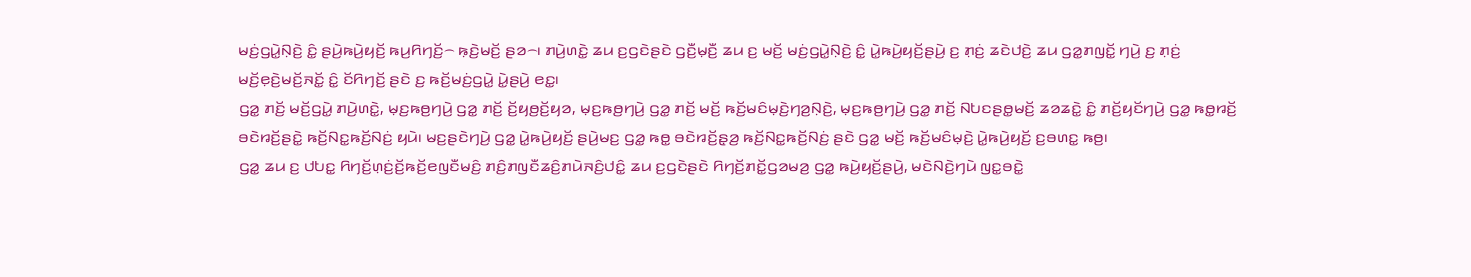ꤗꤢꤦ꤬ꤞꤣꤧ꤭ꤡ꤫ꤢꤧ꤬ ꤢꤨ꤭ ꤔꤣꤧ꤬ꤒꤣꤧ꤬ꤟꤢꤩ꤬ ꤒꤣ꤬ꤖꤚꤢꤩ꤬꤮ ꤒ꤫ꤢꤧ꤬ꤗꤢꤩ꤬ ꤔꤤ꤮꤯ ꤊꤣꤧ꤬ꤛꤢꤧ꤭ ꤘꤣ ꤢ꤬ꤞꤢꤧꤔꤢꤧ ꤞꤢꤪ꤬ꤗ꤫ꤢꤪ꤬ ꤘꤣ ꤢ꤬ ꤗꤢꤩ꤬ ꤗꤢꤦ꤬ꤞꤣꤧ꤭ꤡ꤫ꤢꤧ꤬ ꤢꤨ꤭ ꤣꤧ꤭ꤒꤣꤧ꤬ꤟꤢꤩ꤬ꤔꤣꤧ꤬ ꤢ꤬ ꤊ꤫ꤢꤦ꤬ ꤘꤢꤧꤓꤢꤧ꤬ ꤘꤣ ꤞꤤ꤭ꤊꤜꤢꤩ꤭ ꤚꤣꤧ꤬ ꤢ꤬ ꤊ꤫ꤢꤦ꤬ ꤗꤢꤩ꤬ꤕ꤫ꤢꤧ꤬ꤗꤢꤩ꤬ꤏꤢꤩ꤭ ꤢꤨ꤭ ꤢꤩꤖꤚꤢꤩ꤬ ꤔꤢꤧ ꤢ꤬ ꤒꤢꤩ꤬ꤗꤢꤦ꤬ꤞꤣꤧ꤭ ꤣꤧ꤭ꤔꤣꤧ꤬ ꤕꤢ꤭꤯
ꤞꤤ꤭ ꤊꤢꤩ꤬ ꤗꤢꤩ꤬ꤞꤣꤧ꤭ ꤊꤣꤧ꤬ꤛꤢꤧ꤭, ꤗ꤫ꤢ꤬ꤒꤥ꤬ꤚꤣꤧ꤬ ꤞꤤ꤭ ꤊꤢꤩ꤬ ꤢꤩ꤬ꤟꤥ꤬ꤢꤩ꤬ꤟꤤ, ꤗ꤫ꤢ꤬ꤒꤥ꤬ꤚꤣꤧ꤬ ꤞꤤ꤭ ꤊꤢꤩ꤬ ꤗꤢꤩ꤬ ꤒꤢꤩ꤬ꤗꤢꤨꤗ꤫ꤢꤧ꤬ꤚꤤ꤬ꤡ꤫ꤢꤧ꤬, ꤗ꤫ꤢ꤬ꤒꤥ꤬ꤚꤣꤧ꤬ ꤞꤤ꤭ ꤊꤢꤩ꤬ ꤡꤝꤢꤔꤥ꤭ꤗꤢꤩ꤬ ꤘꤤꤘꤢꤧ꤭ ꤢꤨ꤭ ꤊꤢꤩ꤬ꤟꤢꤩꤚꤣꤧ꤬ ꤞꤤ꤭ ꤒꤥ꤭ꤙꤢꤩ꤬ ꤋꤢꤧꤙꤢꤩ꤬ꤔꤢꤧ꤭ ꤒꤢꤩ꤬ꤡꤢ꤭ꤒꤢꤩ꤬ꤡꤢꤦ꤬ ꤟꤣꤧ꤯ ꤗꤢ꤬ꤔꤢꤧꤚꤣꤧ꤬ ꤞꤤ꤭ ꤣꤧ꤭ꤒꤣꤧ꤬ꤟꤢꤩ꤬ ꤔꤣꤧ꤬ꤗꤢ꤬ ꤞꤤ꤭ ꤒꤥ꤭ ꤋꤢꤧꤙꤢꤩ꤬ꤔ꤫ꤤ꤬ ꤒꤢꤩ꤬ꤡꤢ꤭ꤒꤢꤩ꤬ꤡꤢꤦ꤬ ꤔꤢꤧ ꤞꤤ꤭ ꤗꤢꤩ꤬ ꤒꤢꤩ꤬ꤗꤢꤨꤗ꤫ꤢꤧ꤬ ꤣꤧ꤭ꤒꤣꤧ꤬ꤟꤢꤩ꤬ ꤢ꤬ꤋꤛꤢ꤭ ꤒꤥ꤬꤯
ꤞꤤ꤭ ꤘꤣ ꤢ꤬ ꤓꤝꤢ꤭ ꤖꤚꤢꤩ꤬ꤛ꤫ꤢꤦ꤬ꤢꤩ꤬ꤒꤢꤩ꤬ꤕꤜꤢꤪꤗꤢꤨ꤬ ꤊꤢꤨ꤬ꤊꤜꤢꤪꤘꤢꤨ꤬ꤊꤣꤧꤏꤢꤨ꤬ꤓꤢꤨ꤭ ꤘꤣ ꤢ꤬ꤞꤢꤧꤔꤢꤧ ꤖꤚꤢꤩ꤬ꤊꤢꤩ꤭ꤞꤤꤗꤤ꤬ ꤞꤤ꤭ ꤒꤣꤧ꤬ꤟꤢꤩ꤬ꤔꤣꤧ꤬, ꤗꤢꤧꤡꤢꤧ꤬ꤚꤣꤧ ꤜꤢ꤭ꤋꤢꤧ꤭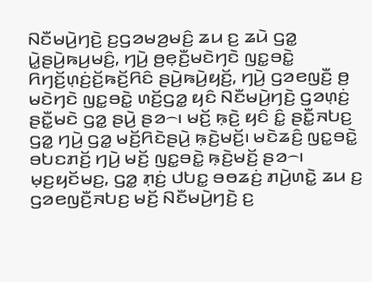ꤡꤢꤪꤗꤣꤧ꤬ꤚꤢꤧ꤬ ꤢ꤬ꤞꤤꤗꤤ꤬ꤗꤢꤨ꤬ ꤘꤣ ꤢ꤬ ꤘꤣꤧ ꤞꤤ꤭ ꤣꤧ꤭ꤔꤣꤧ꤬ꤒꤣ꤬ꤗꤢꤨ꤬, ꤚꤣꤧ꤬ ꤥ꤬ꤕ꤫ꤢꤪ꤬ꤗꤢꤧꤚꤢꤧ ꤜꤢ꤭ꤋꤢꤧ꤭ ꤖꤚꤢꤩ꤬ꤛ꤫ꤢꤦ꤬ꤢꤩ꤬ꤒꤢꤩ꤬ꤖꤢꤨ ꤔꤣꤧ꤬ꤒꤣꤧ꤬ꤟꤢꤩ꤬, ꤚꤣꤧ꤬ ꤞꤤꤕꤜꤢꤪ꤬ ꤥ꤬ ꤗꤢꤧꤚꤢꤧ ꤜꤢ꤭ꤋꤢꤧ꤭ ꤛꤢꤩ꤬ꤞꤤ꤭ ꤟꤢꤨ ꤡꤢꤪꤗꤣꤧ꤬ꤚꤢꤧ꤬ ꤞꤤꤛ꤫ꤢꤦ꤬ ꤔꤢꤪ꤭ꤗꤢꤧ ꤞꤤ꤭ ꤔꤣꤧ꤬ ꤔꤤ꤮꤯ ꤗꤢꤩ꤬ ꤒ꤫ꤢꤧ꤬ ꤟꤢꤨ ꤢꤨ꤭ ꤔꤢꤪ꤭ꤏꤝꤢ꤬ ꤞꤤ꤭ ꤚꤣꤧ꤬ ꤞꤤ꤭ ꤗꤢꤩ꤬ꤖꤢꤧꤔꤣꤧ꤬ ꤒ꤫ꤢꤧ꤬ꤗꤢꤩ꤬꤯ ꤗꤢꤧꤘꤢꤨ꤬ ꤜꤢ꤭ꤋꤢꤧ꤭ ꤋꤝꤢꤊꤢꤩ꤬ ꤚꤣꤧ꤬ ꤗꤢꤩ꤬ ꤜꤢ꤭ꤋꤢꤧ꤭ ꤒ꤫ꤢꤧ꤬ꤗꤢꤩ꤬ ꤔꤤ꤮꤯ ꤗ꤫ꤢ꤬ꤟꤢꤩꤗꤢ꤬, ꤞꤤ꤭ ꤊ꤫ꤢꤦ꤬ ꤓꤝꤢ꤭ ꤋꤥꤘꤢꤦ꤬ ꤊꤣꤧ꤬ꤛꤢꤧ꤭ ꤘꤣ ꤢ꤬ ꤞꤤꤕꤜꤢꤪ꤬ꤏꤝꤢ꤬ ꤗꤢꤩ꤬ ꤡꤢꤪꤗꤣꤧ꤬ꤚꤢꤧ꤬ ꤢ꤬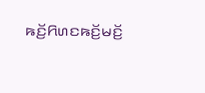ꤒꤢꤩ꤬ꤖꤛꤢꤒꤢꤩ꤬ꤗꤢꤩ꤬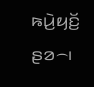ꤒꤣꤧ꤬ꤟꤢꤩ꤬ ꤔꤤ꤮꤯